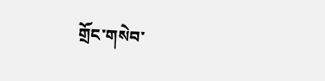གྲོང་གསེབ་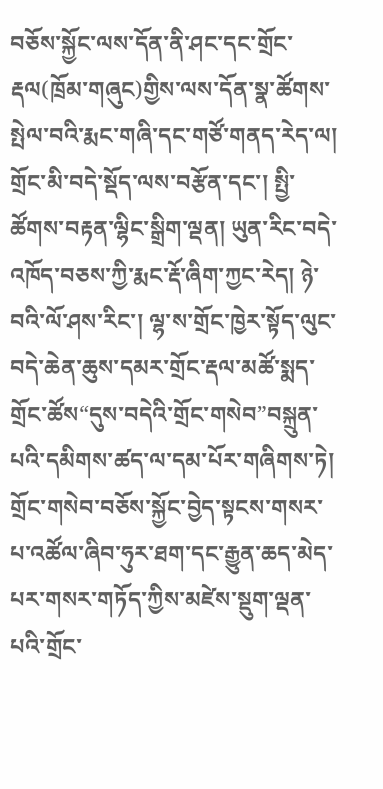བཅོས་སྐྱོང་ལས་དོན་ནི་ཤང་དང་གྲོང་རྡལ(ཁྲོམ་གཞུང)གྱིས་ལས་དོན་སྣ་ཚོགས་སྤེལ་བའི་རྨང་གཞི་དང་གཙོ་གནད་རེད་ལ། གྲོང་མི་བདེ་སྡོད་ལས་བརྩོན་དང་། སྤྱི་ཚོགས་བརྟན་ལྷིང་སྒྲིག་ལྡན། ཡུན་རིང་བདེ་འཁོད་བཅས་ཀྱི་རྨང་རྡོ་ཞིག་ཀྱང་རེད། ཉེ་བའི་ལོ་ཤས་རིང་། ལྷ་ས་གྲོང་ཁྱེར་སྟོད་ལུང་བདེ་ཆེན་ཆུས་དམར་གྲོང་རྡལ་མཚོ་སྨད་གྲོང་ཚོས“དུས་བདེའི་གྲོང་གསེབ”བསྐྲུན་པའི་དམིགས་ཚད་ལ་དམ་པོར་གཞིགས་ཏེ། གྲོང་གསེབ་བཅོས་སྐྱོང་བྱེད་སྟངས་གསར་པ་འཚོལ་ཞིབ་ཧུར་ཐག་དང་རྒྱུན་ཆད་མེད་པར་གསར་གཏོད་ཀྱིས་མཛེས་སྡུག་ལྡན་པའི་གྲོང་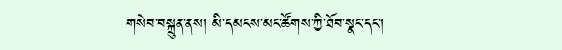གསེབ་བསྐྲུན་ནས། མི་དམངས་མང་ཚོགས་ཀྱི་ཐོབ་སྣང་དང་།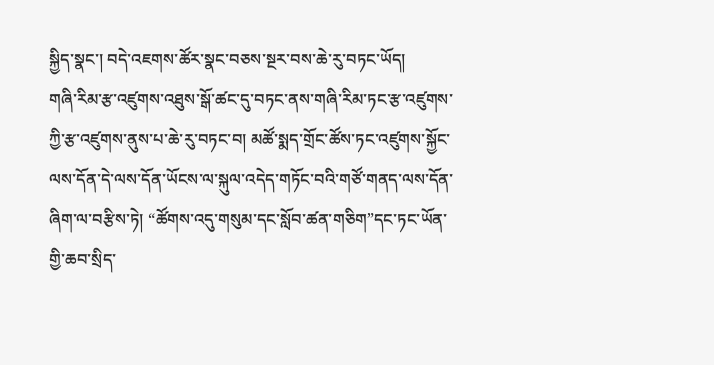སྐྱིད་སྣང་། བདེ་འཇགས་ཚོར་སྣང་བཅས་སྔར་བས་ཆེ་རུ་བཏང་ཡོད།
གཞི་རིམ་རྩ་འཛུགས་འཐུས་སྒོ་ཚང་དུ་བཏང་ནས་གཞི་རིམ་ཏང་རྩ་འཛུགས་ཀྱི་རྩ་འཛུགས་ནུས་པ་ཆེ་རུ་བཏང་བ། མཚོ་སྨད་གྲོང་ཚོས་ཏང་འཛུགས་སྐྱོང་ལས་དོན་དེ་ལས་དོན་ཡོངས་ལ་སྐུལ་འདེད་གཏོང་བའི་གཙོ་གནད་ལས་དོན་ཞིག་ལ་བརྩིས་ཏེ། “ཚོགས་འདུ་གསུམ་དང་སློབ་ཚན་གཅིག”དང་ཏང་ཡོན་གྱི་ཆབ་སྲིད་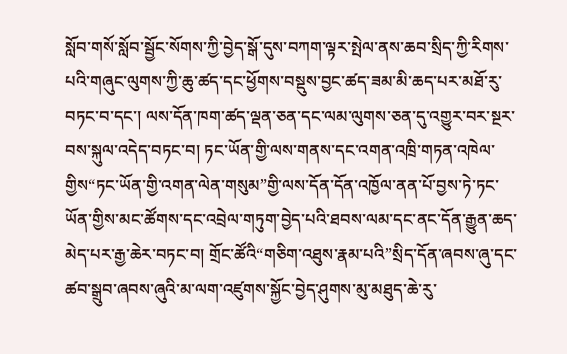སློབ་གསོ་སློབ་སྦྱོང་སོགས་ཀྱི་བྱེད་སྒོ་དུས་བཀག་ལྟར་སྤེལ་ནས་ཆབ་སྲིད་ཀྱི་རིགས་པའི་གཞུང་ལུགས་ཀྱི་ཆུ་ཚད་དང་ཕྱོགས་བསྡུས་བྱང་ཚད་ཟམ་མི་ཆད་པར་མཐོ་རུ་བཏང་བ་དང་། ལས་དོན་ཁག་ཚད་ལྡན་ཅན་དང་ལམ་ལུགས་ཅན་དུ་འགྱུར་བར་སྔར་བས་སྐུལ་འདེད་བཏང་བ། ཏང་ཡོན་གྱི་ལས་གནས་དང་འགན་འཁྲི་གཏན་འཁེལ་གྱིས“ཏང་ཡོན་གྱི་འགན་ལེན་གསུམ”གྱི་ལས་དོན་དོན་འཁྱོལ་ནན་པོ་བྱས་ཏེ་ཏང་ཡོན་གྱིས་མང་ཚོགས་དང་འབྲེལ་གཏུག་བྱེད་པའི་ཐབས་ལམ་དང་ནང་དོན་རྒྱུན་ཆད་མེད་པར་རྒྱ་ཆེར་བཏང་བ། གྲོང་ཚོའི“གཅིག་འཐུས་རྣམ་པའི”སྲིད་དོན་ཞབས་ཞུ་དང་ཚབ་སྒྲུབ་ཞབས་ཞུའི་མ་ལག་འཛུགས་སྐྱོང་བྱེད་ཤུགས་མུ་མཐུད་ཆེ་རུ་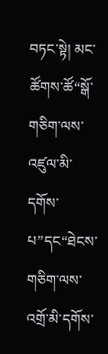བཏང་སྟེ། མང་ཚོགས་ཚོ“སྒོ་གཅིག་ལས་འཛུལ་མི་དགོས་པ”དང“ཐེངས་གཅིག་ལས་འགྲོ་མི་དགོས་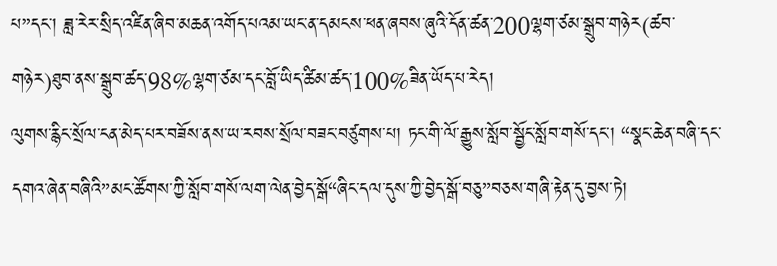པ”དང་། ཟླ་རེར་སྲིད་འཛིན་ཞིབ་མཆན་འགོད་པའམ་ཡང་ན་དམངས་ཕན་ཞབས་ཞུའི་དོན་ཚན་200ལྷག་ཙམ་སྒྲུབ་གཉེར(ཚབ་གཉེར)ཐུབ་ནས་སྒྲུབ་ཚད་98%ལྷག་ཙམ་དང་བློ་ཡིད་ཚིམ་ཚད་100%ཟིན་ཡོད་པ་རེད།
ལུགས་རྙིང་སྲོལ་ངན་མེད་པར་བཟོས་ནས་ཡ་རབས་སྲོལ་བཟང་བཙུགས་པ། ཏང་གི་ལོ་རྒྱུས་སློབ་སྦྱོང་སློབ་གསོ་དང་། “སྣང་ཆེན་བཞི་དང་དགའ་ཞེན་བཞིའི”མང་ཚོགས་ཀྱི་སློབ་གསོ་ལག་ལེན་བྱེད་སྒོ“ཞིང་དལ་དུས་ཀྱི་བྱེད་སྒོ་བཅུ”བཅས་གཞི་རྟེན་དུ་བྱས་ཏེ།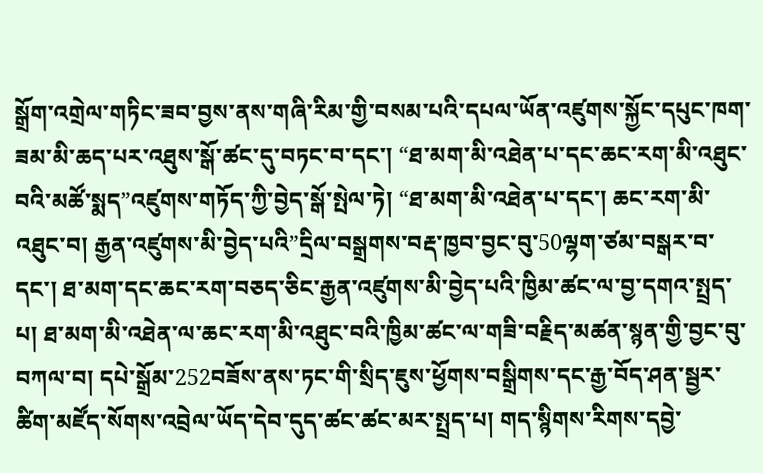སྒྲོག་འགྲེལ་གཏིང་ཟབ་བྱས་ནས་གཞི་རིམ་གྱི་བསམ་པའི་དཔལ་ཡོན་འཛུགས་སྐྱོང་དཔུང་ཁག་ཟམ་མི་ཆད་པར་འཐུས་སྒོ་ཚང་དུ་བཏང་བ་དང་། “ཐ་མག་མི་འཐེན་པ་དང་ཆང་རག་མི་འཐུང་བའི་མཚོ་སྨད”འཛུགས་གཏོད་ཀྱི་བྱེད་སྒོ་སྤེལ་ཏེ། “ཐ་མག་མི་འཐེན་པ་དང་། ཆང་རག་མི་འཐུང་བ། རྒྱན་འཛུགས་མི་བྱེད་པའི”དྲིལ་བསྒྲགས་བརྡ་ཁྱབ་བྱང་བུ་50ལྷག་ཙམ་བསྒར་བ་དང་། ཐ་མག་དང་ཆང་རག་བཅད་ཅིང་རྒྱན་འཛུགས་མི་བྱེད་པའི་ཁྱིམ་ཚང་ལ་བྱ་དགའ་སྤྲད་པ། ཐ་མག་མི་འཐེན་ལ་ཆང་རག་མི་འཐུང་བའི་ཁྱིམ་ཚང་ལ་གཟི་བརྗིད་མཚན་སྙན་གྱི་བྱང་བུ་བཀལ་བ། དཔེ་སྒྲོམ་252བཟོས་ནས་ཏང་གི་སྲིད་ཇུས་ཕྱོགས་བསྒྲིགས་དང་རྒྱ་བོད་ཤན་སྦྱར་ཚིག་མཛོད་སོགས་འབྲེལ་ཡོད་དེབ་དུད་ཚང་ཚང་མར་སྤྲད་པ། གད་སྙིགས་རིགས་དབྱེ་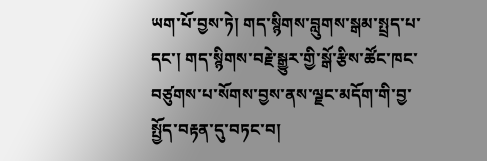ཡག་པོ་བྱས་ཏེ། གད་སྙིགས་བླུགས་སྒམ་སྤྲད་པ་དང་། གད་སྙིགས་བརྗེ་སྒྱུར་གྱི་སྒོ་རྩིས་ཚོང་ཁང་བཙུགས་པ་སོགས་བྱས་ནས་ལྗང་མདོག་གི་བྱ་སྤྱོད་བརྟན་དུ་བཏང་བ།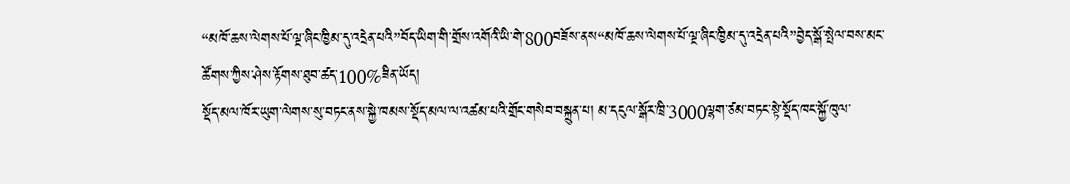“མཁོ་ཆས་ལེགས་པོ་ལྔ་ཞིང་ཁྱིམ་དུ་འདྲེན་པའི”བོད་ཡིག་གི་གྲོས་འགོའི་ཡི་གེ་800བཟོས་ནས“མཁོ་ཆས་ལེགས་པོ་ལྔ་ཞིང་ཁྱིམ་དུ་འདྲེན་པའི”བྱེད་སྒོ་སྤེལ་བས་མང་ཚོགས་ཀྱིས་ཤེས་རྟོགས་ཐུབ་ཚད་100%ཟིན་ཡོད།
སྡོད་མལ་ཁོར་ཡུག་ལེགས་སུ་བཏང་ནས་སྐྱེ་ཁམས་སྡོད་མལ་ལ་འཚམ་པའི་གྲོང་གསེབ་བསྐྲུན་པ། མ་དངུལ་སྒོར་ཁྲི་3000ལྷག་ཙམ་བཏང་སྟེ་སྡོད་ཁང་སྐྱོ་ཁུལ་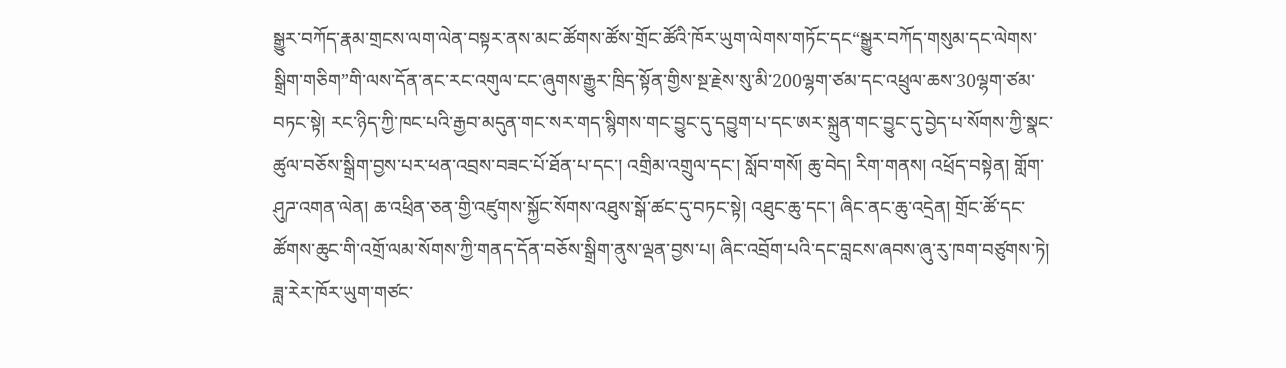སྒྱུར་བཀོད་རྣམ་གྲངས་ལག་ལེན་བསྟར་ནས་མང་ཚོགས་ཚོས་གྲོང་ཚོའི་ཁོར་ཡུག་ལེགས་གཏོང་དང“སྒྱུར་བཀོད་གསུམ་དང་ལེགས་སྒྲིག་གཅིག”གི་ལས་དོན་ནང་རང་འགུལ་ངང་ཞུགས་རྒྱུར་ཁྲིད་སྟོན་གྱིས་སྔ་རྗེས་སུ་མི་200ལྷག་ཙམ་དང་འཕྲུལ་ཆས་30ལྷག་ཙམ་བཏང་སྟེ། རང་ཉིད་ཀྱི་ཁང་པའི་རྒྱབ་མདུན་གང་སར་གད་སྙིགས་གང་བྱུང་དུ་དབྱུག་པ་དང་ཨར་སྐྲུན་གང་བྱུང་དུ་བྱེད་པ་སོགས་ཀྱི་སྣང་ཚུལ་བཅོས་སྒྲིག་བྱས་པར་ཕན་འབྲས་བཟང་པོ་ཐོན་པ་དང་། འགྲིམ་འགྲུལ་དང་། སློབ་གསོ། ཆུ་བེད། རིག་གནས། འཕྲོད་བསྟེན། གློག་ཤུཌ་འགན་ལེན། ཆ་འཕྲིན་ཅན་གྱི་འཛུགས་སྐྱོང་སོགས་འཐུས་སྒོ་ཚང་དུ་བཏང་སྟེ། འཐུང་ཆུ་དང་། ཞིང་ནང་ཆུ་འདྲེན། གྲོང་ཚོ་དང་ཚོགས་ཆུང་གི་འགྲོ་ལམ་སོགས་ཀྱི་གནད་དོན་བཅོས་སྒྲིག་ནུས་ལྡན་བྱས་པ། ཞིང་འབྲོག་པའི་དང་བླངས་ཞབས་ཞུ་རུ་ཁག་བཙུགས་ཏེ། ཟླ་རེར་ཁོར་ཡུག་གཙང་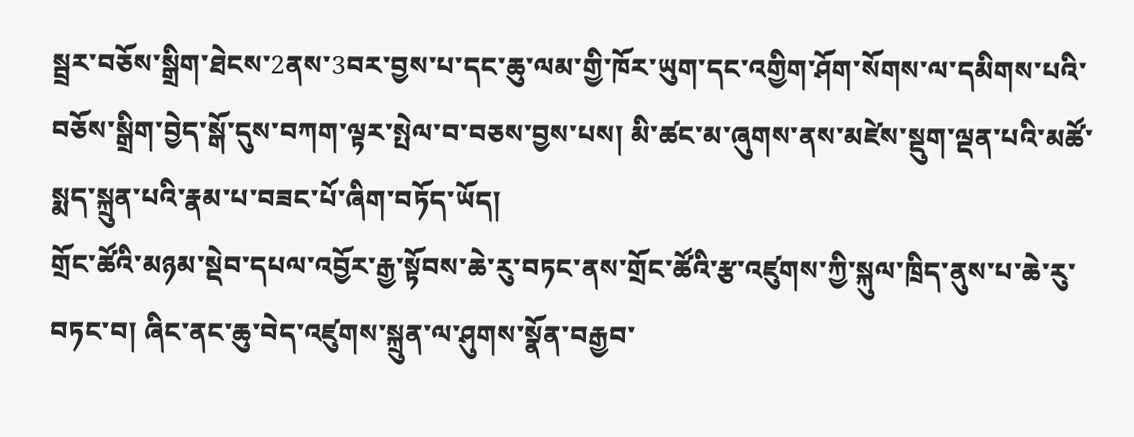སྦྲར་བཅོས་སྒྲིག་ཐེངས་2ནས་3བར་བྱས་པ་དང་ཆུ་ལམ་གྱི་ཁོར་ཡུག་དང་འགྱིག་ཤོག་སོགས་ལ་དམིགས་པའི་བཅོས་སྒྲིག་བྱེད་སྒོ་དུས་བཀག་ལྟར་སྤེལ་བ་བཅས་བྱས་པས། མི་ཚང་མ་ཞུགས་ནས་མཛེས་སྡུག་ལྡན་པའི་མཚོ་སྨད་སྐྲུན་པའི་རྣམ་པ་བཟང་པོ་ཞིག་བཏོད་ཡོད།
གྲོང་ཚོའི་མཉམ་སྡེབ་དཔལ་འབྱོར་རྒྱ་སྟོབས་ཆེ་རུ་བཏང་ནས་གྲོང་ཚོའི་རྩ་འཛུགས་ཀྱི་སྐུལ་ཁྲིད་ནུས་པ་ཆེ་རུ་བཏང་བ། ཞིང་ནང་ཆུ་བེད་འཛུགས་སྐྲུན་ལ་ཤུགས་སྣོན་བརྒྱབ་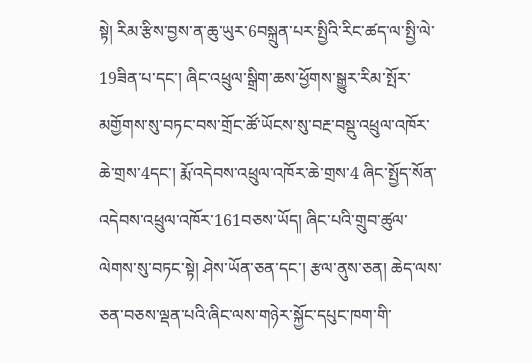སྟེ། རིམ་རྩིས་བྱས་ན་ཆུ་ཡུར་6བསྐྲུན་པར་སྤྱིའི་རིང་ཚད་ལ་སྤྱི་ལེ་19ཟིན་པ་དང་། ཞིང་འཕྲུལ་སྒྲིག་ཆས་ཕྱོགས་སྒྱུར་རིམ་སྤོར་མགྱོགས་སུ་བཏང་བས་གྲོང་ཚོ་ཡོངས་སུ་བརྔ་བསྡུ་འཕྲུལ་འཁོར་ཆེ་གྲས་4དང་། རྨོ་འདེབས་འཕྲུལ་འཁོར་ཆེ་གྲས་4 ཞིང་སྤྱོད་སོན་འདེབས་འཕྲུལ་འཁོར་161བཅས་ཡོད། ཞིང་པའི་གྲུབ་ཚུལ་ལེགས་སུ་བཏང་སྟེ། ཤེས་ཡོན་ཅན་དང་། རྩལ་ནུས་ཅན། ཆེད་ལས་ཅན་བཅས་ལྡན་པའི་ཞིང་ལས་གཉེར་སྐྱོང་དཔུང་ཁག་གི་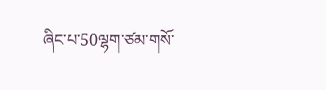ཞིང་པ་50ལྷག་ཙམ་གསོ་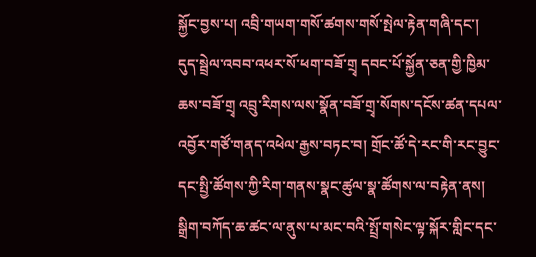སྐྱོང་བྱས་པ། འབྲི་གཡག་གསོ་ཚགས་གསོ་སྤེལ་རྟེན་གཞི་དང་། དུད་སྦྲེལ་འབབ་འཕར་སོ་ཕག་བཟོ་གྲྭ དབང་པོ་སྐྱོན་ཅན་གྱི་ཁྱིམ་ཆས་བཟོ་གྲྭ འབྲུ་རིགས་ལས་སྣོན་བཟོ་གྲྭ་སོགས་དངོས་ཚན་དཔལ་འབྱོར་གཙོ་གནད་འཕེལ་རྒྱས་བཏང་བ། གྲོང་ཚོ་དེ་རང་གི་རང་བྱུང་དང་སྤྱི་ཚོགས་ཀྱི་རིག་གནས་སྣང་ཚུལ་སྣ་ཚོགས་ལ་བརྟེན་ནས། སྒྲིག་བཀོད་ཆ་ཚང་ལ་ནུས་པ་མང་བའི་སྤྲོ་གསེང་ལྟ་སྐོར་གླིང་དང་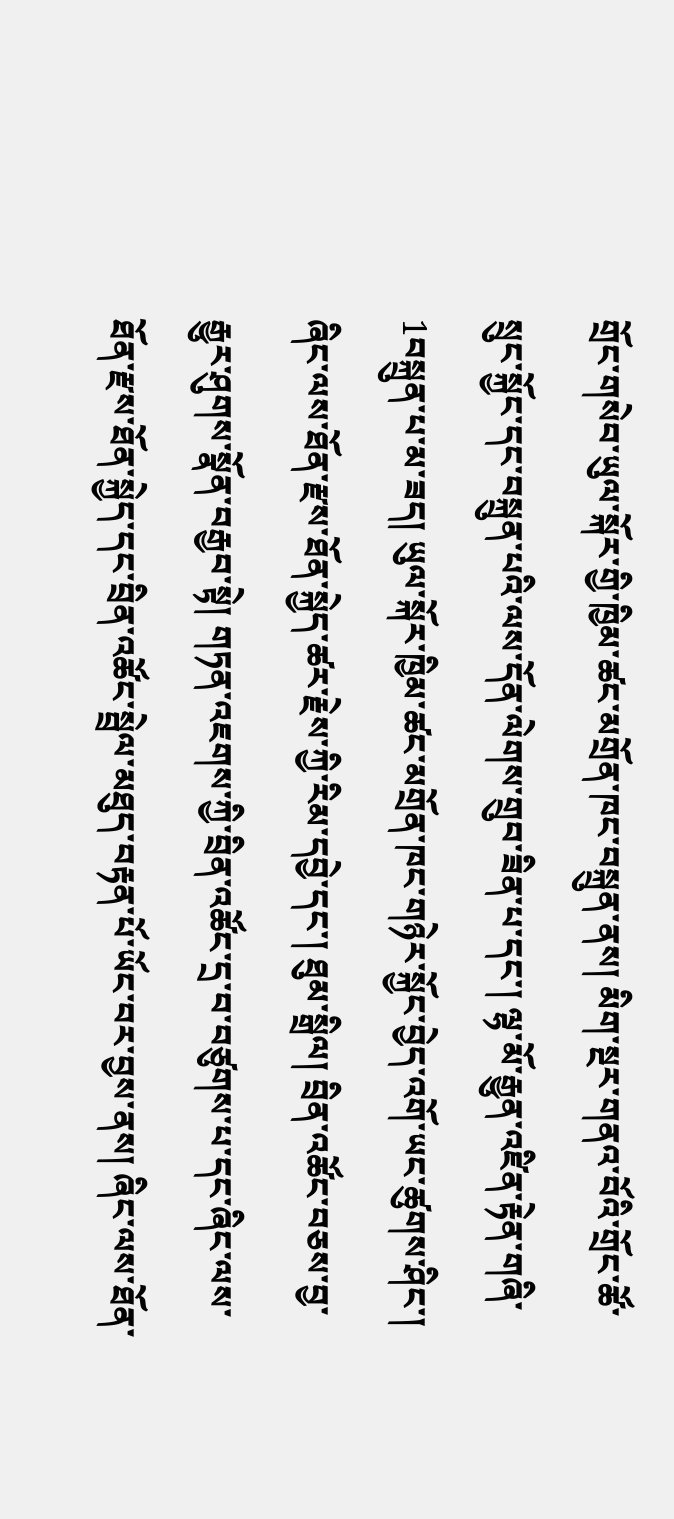གྲོང་གསེབ་ཡུལ་སྐོར་གྱི་ཁྱིམ་ཚང་མགྲོན་ཁང་བསྐྲུན་ནས། མིག་སྔར་གནའ་བོའི་གྲོང་ཚོ་སྲུང་སྐྱོང་དང་བསྐྲུན་པའི་ལས་དོན་ལེགས་གྲུབ་ཟིན་པ་དང་། ལྷ་མོ་རྒྱུན་འཛིན་རྟེན་གཞི་1བསྐྲུན་པ་མ་ཟད། ཡུལ་སྐོར་ཁྱིམ་ཚང་མགྲོན་ཁང་གཉེར་སྐྱོང་བྱེད་འགོ་ཡང་ཚུགས་ཤིང་། ཞིང་ལས་ཐོན་རྫས་ཐོན་སྐྱེད་ཚར་རྗེས་ཀྱི་རིམ་དབྱེ་དང་། ཐུམ་སྒྲིལ། བྲིན་འཚོང་བཅས་བྱ་རྒྱུར་ཤུགས་སྣོན་བརྒྱབ་སྟེ། གཏན་འཇགས་ཀྱི་བྲིན་འཚོང་དྲ་བ་བཙུགས་པ་དང་ཞིང་ལས་ཐོན་རྫས་ཐོན་སྐྱེད་དང་བྲིན་འཚོང་སྦྲེལ་མཐུད་བརྟན་པོ་ཡོང་བར་བྱས་ནས། ཞིང་ལས་ཐོན་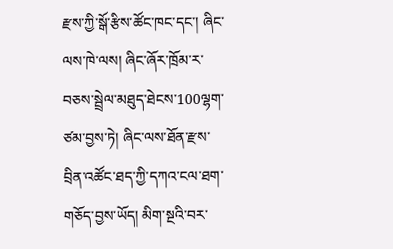རྫས་ཀྱི་སྒོ་རྩིས་ཚོང་ཁང་དང་། ཞིང་ལས་ཁེ་ལས། ཞིང་ཞོར་ཁྲོམ་ར་བཅས་སྦྲེལ་མཐུད་ཐེངས་100ལྷག་ཙམ་བྱས་ཏེ། ཞིང་ལས་ཐོན་རྫས་བྲིན་འཚོང་ཐད་ཀྱི་དཀའ་ངལ་ཐག་གཅོད་བྱས་ཡོད། མིག་སྔའི་བར་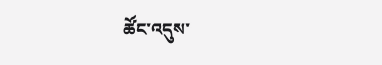ཚོང་འདུས་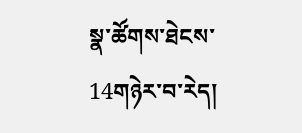སྣ་ཚོགས་ཐེངས་14གཉེར་བ་རེད།